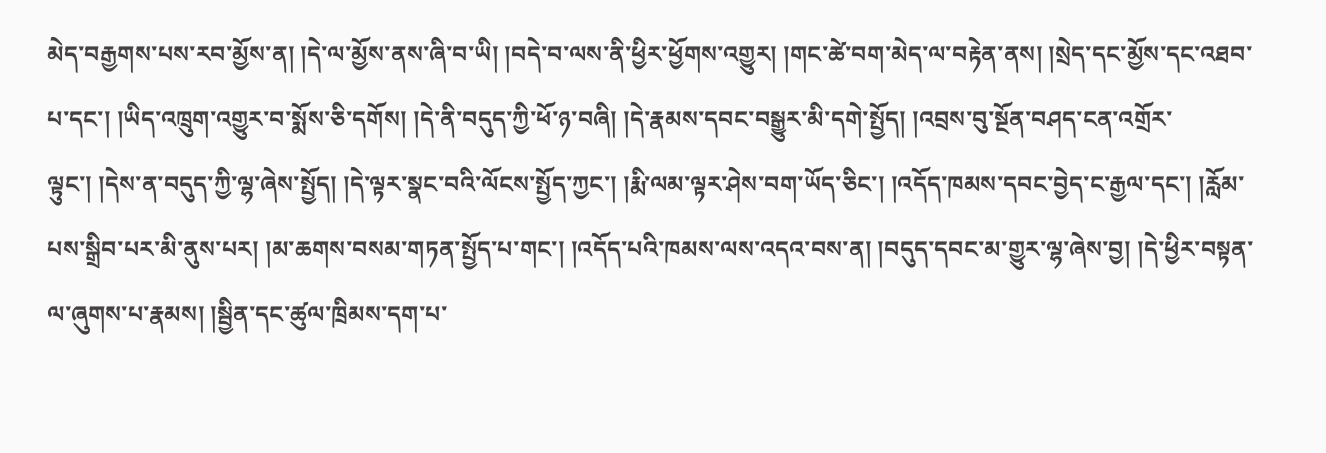མེད་བརྒྱགས་པས་རབ་མྱོས་ན། །དེ་ལ་མྱོས་ནས་ཞི་བ་ཡི། །བདེ་བ་ལས་ནི་ཕྱིར་ཕྱོགས་འགྱུར། །གང་ཚེ་བག་མེད་ལ་བརྟེན་ནས། །སྲེད་དང་མྱོས་དང་འཐབ་པ་དང་། །ཡིད་འཁྲུག་འགྱུར་བ་སྨོས་ཅི་དགོས། །དེ་ནི་བདུད་ཀྱི་ཕོ་ཉ་བཞི། །དེ་རྣམས་དབང་བསྒྱུར་མི་དགེ་སྤྱོད། །འབྲས་བུ་སྔོན་བཤད་ངན་འགྲོར་ལྟུང་། །དེས་ན་བདུད་ཀྱི་ལྷ་ཞེས་སྤྱོད། །དེ་ལྟར་སྣང་བའི་ལོངས་སྤྱོད་ཀྱང་། །རྨི་ལམ་ལྟར་ཤེས་བག་ཡོད་ཅིང་། །འདོད་ཁམས་དབང་བྱེད་ང་རྒྱལ་དང་། །རློམ་པས་སྒྲིབ་པར་མི་ནུས་པར། །མ་ཆགས་བསམ་གཏན་སྤྱོད་པ་གང་། །འདོད་པའི་ཁམས་ལས་འདའ་བས་ན། །བདུད་དབང་མ་གྱུར་ལྷ་ཞེས་བྱ། །དེ་ཕྱིར་བསྟན་ལ་ཞུགས་པ་རྣམས། །སྦྱིན་དང་ཚུལ་ཁྲིམས་དག་པ་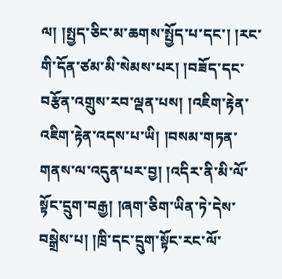ལ། །སྤྱད་ཅིང་མ་ཆགས་སྤྱོད་པ་དང་། །རང་གི་དོན་ཙམ་མི་སེམས་པར། །བཟོད་དང་བརྩོན་འགྲུས་རབ་ལྡན་པས། །འཇིག་རྟེན་འཇིག་རྟེན་འདས་པ་ཡི། །བསམ་གཏན་གནས་ལ་འདུན་པར་བྱ། །འདིར་ནི་མི་ལོ་སྟོང་དྲུག་བརྒྱ། །ཞག་ཅིག་ཡིན་ཏེ་དེས་བསྒྲེས་པ། །ཁྲི་དང་དྲུག་སྟོང་རང་ལོ་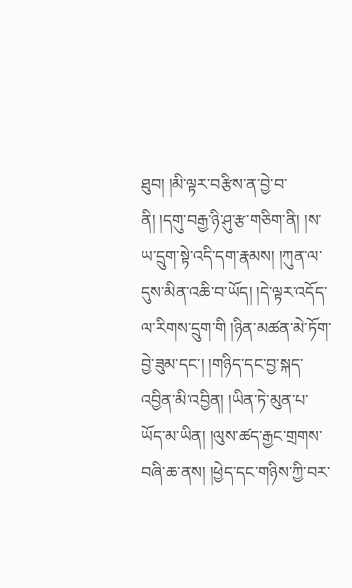ཐུབ། །མི་ལྟར་བརྩིས་ན་བྱེ་བ་ནི། །དགུ་བརྒྱ་ཉི་ཤུ་རྩ་གཅིག་ནི། །ས་ཡ་དྲུག་སྟེ་འདི་དག་རྣམས། །ཀུན་ལ་དུས་མིན་འཆི་བ་ཡོད། །དེ་ལྟར་འདོད་ལ་རིགས་དྲུག་གི །ཉིན་མཚན་མེ་ཏོག་བྱེ་ཟུམ་དང་། །གཉིད་དང་བྱ་སྐད་འབྱིན་མི་འབྱིན། །ཡིན་ཏེ་མུན་པ་ཡོད་མ་ཡིན། །ལུས་ཚད་རྒྱང་གྲགས་བཞི་ཆ་ནས། །ཕྱེད་དང་གཉིས་ཀྱི་བར་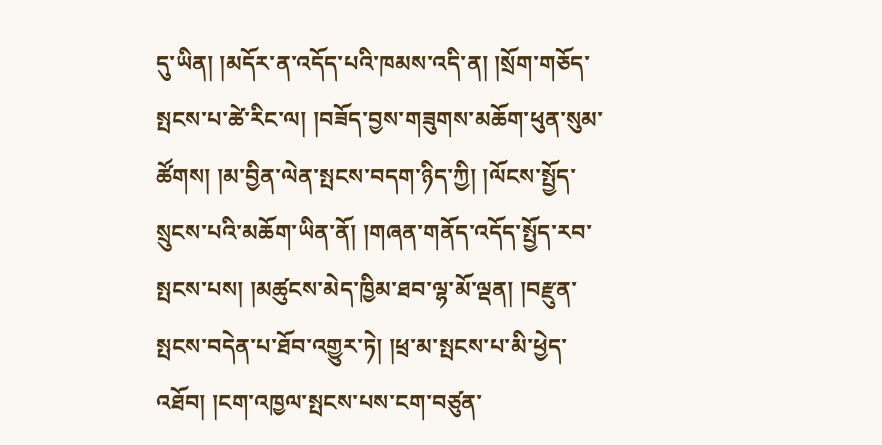དུ་ཡིན། །མདོར་ན་འདོད་པའི་ཁམས་འདི་ན། །སྲོག་གཅོད་སྤངས་པ་ཚེ་རིང་ལ། །བཟོད་བྱས་གཟུགས་མཆོག་ཕུན་སུམ་ཚོགས། །མ་བྱིན་ལེན་སྤངས་བདག་ཉིད་ཀྱི། །ལོངས་སྤྱོད་སྲུངས་པའི་མཆོག་ཡིན་ནོ། །གཞན་གནོད་འདོད་སྤྱོད་རབ་སྤངས་པས། །མཚུངས་མེད་ཁྱིམ་ཐབ་ལྷ་མོ་ལྡན། །བརྫུན་སྤངས་བདེན་པ་ཐོབ་འགྱུར་ཏེ། །ཕྲ་མ་སྤངས་པ་མི་ཕྱེད་འཐོབ། །ངག་འཁྱལ་སྤངས་པས་ངག་བཙུན་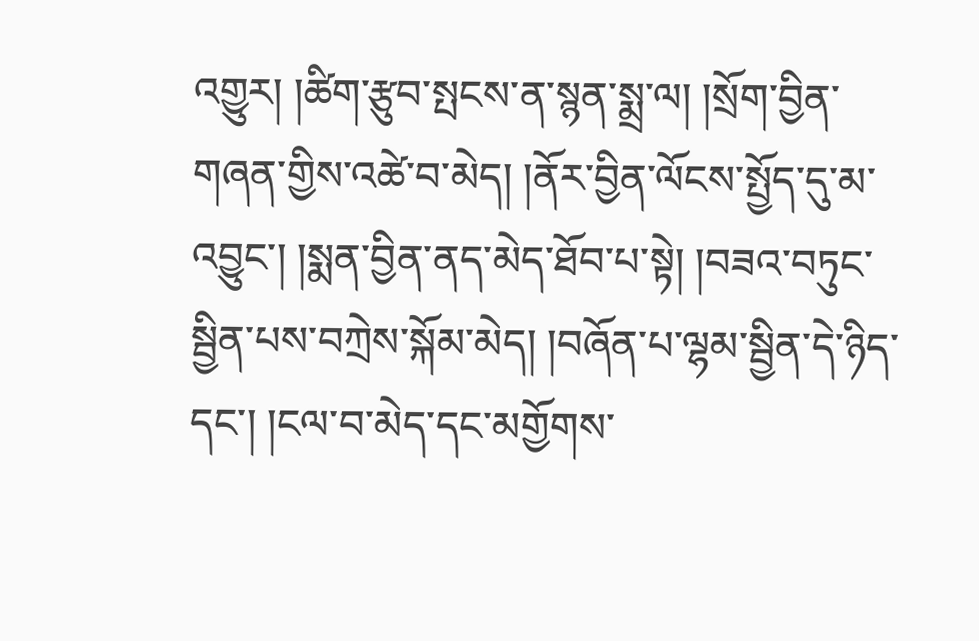འགྱུར། །ཚིག་རྩུབ་སྤངས་ན་སྙན་སྨྲ་ལ། །སྲོག་བྱིན་གཞན་གྱིས་འཚེ་བ་མེད། །ནོར་བྱིན་ལོངས་སྤྱོད་དུ་མ་འབྱུང་། །སྨན་བྱིན་ནད་མེད་ཐོབ་པ་སྟེ། །བཟའ་བཏུང་སྦྱིན་པས་བཀྲེས་སྐོམ་མེད། །བཞོན་པ་ལྷམ་སྦྱིན་དེ་ཉིད་དང་། །ངལ་བ་མེད་དང་མགྱོགས་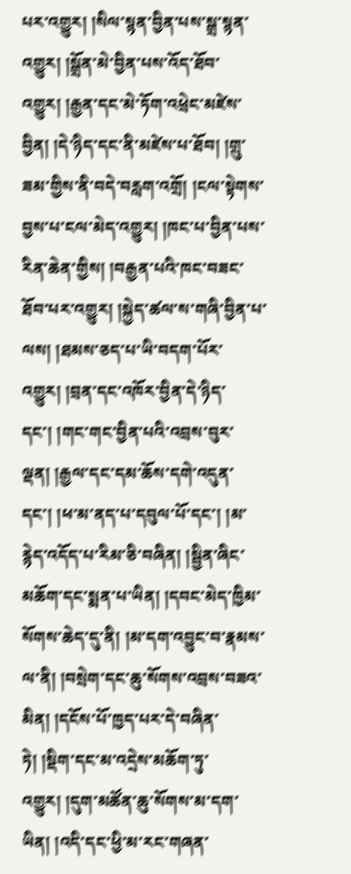པར་འགྱུར། །སིལ་སྙན་བྱིན་པས་སྒྲ་སྙན་འགྱུར། །སྒྲོན་མེ་བྱིན་པས་འོད་ཐོབ་འགྱུར། །རྒྱན་དང་མེ་ཏོག་འཕྲེང་མཛེས་བྱིན། །དེ་ཉིད་དང་ནི་མཛེས་པ་ཐོབ། །གྲུ་ཟམ་གྱིས་ནི་བདེ་བརླག་འགྲོ། །ངལ་སྟེགས་བྱས་པ་ངལ་མེད་འགྱུར། །ཁང་པ་བྱིན་པས་རིན་ཆེན་གྱིས། །བརྒྱན་པའི་ཁང་བཟང་ཐོབ་པར་འགྱུར། །སྐྱེད་ཚལ་ས་གཞི་བྱིན་པ་ལས། །ཐམས་ཅད་པ་ཡི་བདག་པོར་འགྱུར། །བྲན་དང་འཁོར་བྱིན་དེ་ཉིད་དང་། །གང་གང་བྱིན་པའི་འབྲས་བུར་ལྡན། །རྒྱལ་དང་དམ་ཆོས་དགེ་འདུན་དང་། །ཕ་མ་ནད་པ་དབུལ་པོ་དང་། །མ་རྙེད་འདོད་པ་རིམ་ཅི་བཞིན། །སྦྱིན་ཞིང་མཆོག་དང་སྨན་པ་ཡིན། །དབང་མེད་ཁྱིམ་སོགས་ཆེད་དུ་ནི། །མ་དག་འབྱུང་བ་རྣམས་ལ་ནི། །བསྲེག་དང་ཆུ་སོགས་འབྲས་བཟའ་མིན། །དངོས་པོ་ཁྱད་པར་དེ་བཞིན་ཏེ། །སྡིག་དང་མ་འདྲེས་མཆོག་ཏུ་འགྱུར། །དུག་མཚོན་ཆུ་སོགས་མ་དག་ཡིན། །འདི་དང་ཕྱི་མ་རང་གཞན་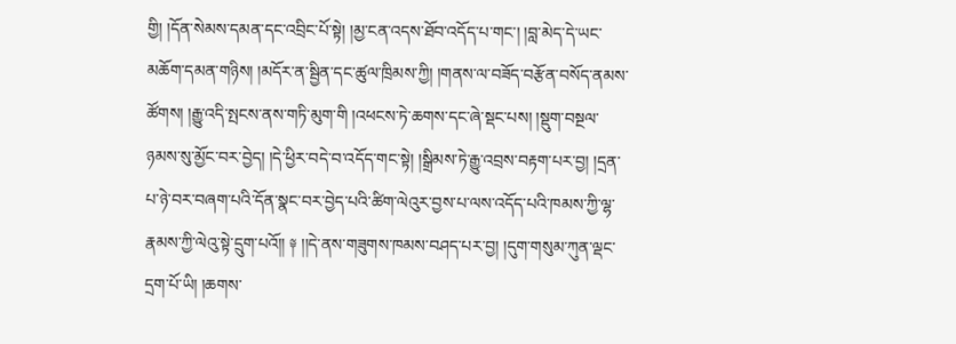གྱི། །དོན་སེམས་དམན་དང་འབྲིང་པོ་སྟེ། །མྱ་ངན་འདས་ཐོབ་འདོད་པ་གང་། །བླ་མེད་དེ་ཡང་མཆོག་དམན་གཉིས། །མདོར་ན་སྦྱིན་དང་ཚུལ་ཁྲིམས་ཀྱི། །གནས་ལ་བཟོད་བརྩོན་བསོད་ནམས་ཚོགས། །རྒྱུ་འདི་སྤངས་ནས་གཏི་མུག་གི །འཕངས་ཏེ་ཆགས་དང་ཞེ་སྡང་པས། །སྡུག་བསྔལ་ཉམས་སུ་མྱོང་བར་བྱེད། །དེ་ཕྱིར་བདེ་བ་འདོད་གང་སྟེ། །སྒྲིམས་ཏེ་རྒྱུ་འབྲས་བརྟག་པར་བྱ། །དྲན་པ་ཉེ་བར་བཞག་པའི་དོན་སྣང་བར་བྱེད་པའི་ཚིག་ལེའུར་བྱས་པ་ལས་འདོད་པའི་ཁམས་ཀྱི་ལྷ་རྣམས་ཀྱི་ལེའུ་སྟེ་དྲུག་པའོ།། ༈ །།དེ་ནས་གཟུགས་ཁམས་བཤད་པར་བྱ། །དུག་གསུམ་ཀུན་ལྡང་དྲག་པོ་ཡི། །ཆགས་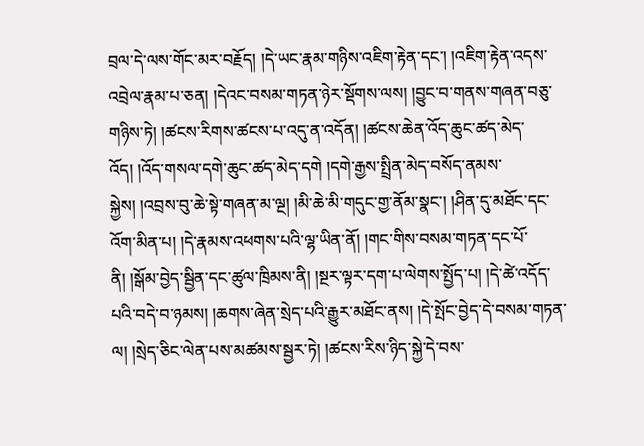བྲལ་དེ་ལས་གོང་མར་བརྗོད། །དེ་ཡང་རྣམ་གཉིས་འཇིག་རྟེན་དང་། །འཇིག་རྟེན་འདས་འབྲེལ་རྣམ་པ་ཅན། །དེའང་བསམ་གཏན་ཉེར་སྡོགས་ལས། །བྱུང་བ་གནས་གཞན་བཅུ་གཉིས་ཏེ། །ཚངས་རིགས་ཚངས་པ་འདུ་ན་འདོན། །ཚངས་ཆེན་འོད་ཆུང་ཚད་མེད་འོད། །འོད་གསལ་དགེ་ཆུང་ཚད་མེད་དགེ །དགེ་རྒྱས་སྤྲིན་མེད་བསོད་ནམས་སྐྱེས། །འབྲས་བུ་ཆེ་སྟེ་གཞན་མ་ལྔ། །མི་ཆེ་མི་གདུང་གྱ་ནོམ་སྣང་། །ཤིན་དུ་མཐོང་དང་འོག་མིན་པ། །དེ་རྣམས་འཕགས་པའི་ལྷ་ཡིན་ནོ། །གང་གིས་བསམ་གཏན་དང་པོ་ནི། །སྒོམ་བྱེད་སྦྱིན་དང་ཚུལ་ཁྲིམས་ནི། །སྔར་ལྟར་དག་པ་ལེགས་སྤྱོད་པ། །དེ་ཚེ་འདོད་པའི་བདེ་བ་ཉམས། །ཆགས་ཞེན་སྲེད་པའི་རྒྱུར་མཐོང་ནས། །དེ་སྤོང་བྱེད་དེ་བསམ་གཏན་ལ། །སྲེད་ཅིང་ལེན་པས་མཚམས་སྦྱར་ཏེ། །ཚངས་རིས་ཉིད་སྐྱེ་དེ་བས་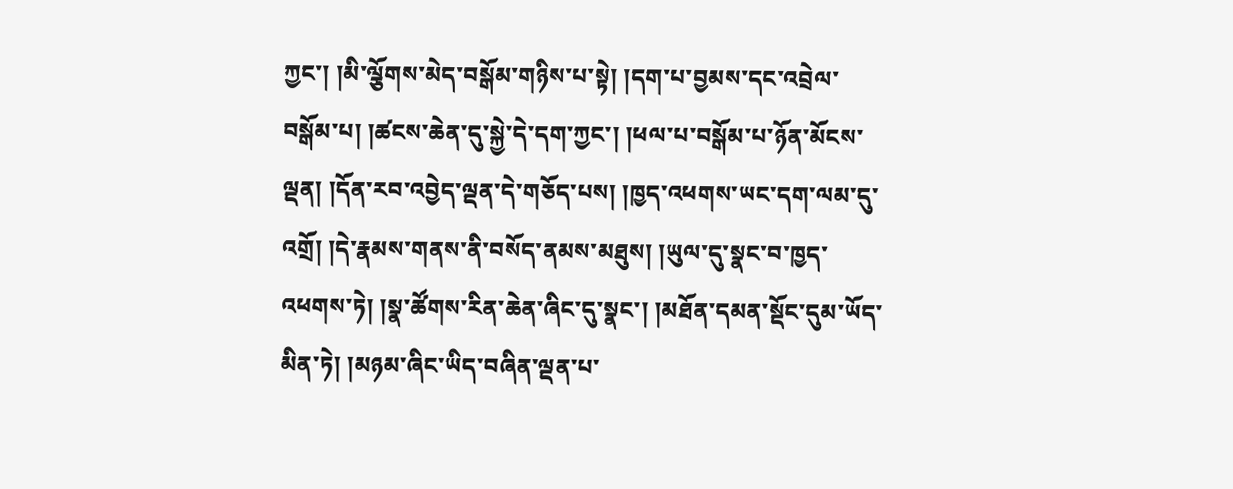ཀྱང་། །མི་ལྕོགས་མེད་བསྒོམ་གཉིས་པ་སྟེ། །དག་པ་བྱམས་དང་འབྲེལ་བསྒོམ་པ། །ཚངས་ཆེན་དུ་སྐྱེ་དེ་དག་ཀྱང་། །ཕལ་པ་བསྒོམ་པ་ཉོན་མོངས་ལྡན། །དོན་རབ་འབྱེད་ལྡན་དེ་གཅོད་པས། །ཁྱད་འཕགས་ཡང་དག་ལམ་དུ་འགྲོ། །དེ་རྣམས་གནས་ནི་བསོད་ནམས་མཐུས། །ཡུལ་དུ་སྣང་བ་ཁྱད་འཕགས་ཏེ། །སྣ་ཚོགས་རིན་ཆེན་ཞིང་དུ་སྣང་། །མཐོན་དམན་སྡོང་དུམ་ཡོད་མིན་ཏེ། །མཉམ་ཞིང་ཡིད་བཞིན་ལྡན་པ་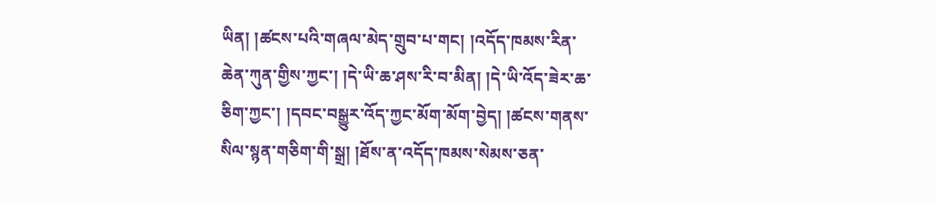ཡིན། །ཚངས་པའི་གཞལ་མེད་གྲུབ་པ་གང། །འདོད་ཁམས་རིན་ཆེན་ཀུན་གྱིས་ཀྱང་། །དེ་ཡི་ཆ་ཤས་རི་བ་མིན། །དེ་ཡི་འོད་ཟེར་ཆ་ཅིག་ཀྱང་། །དབང་བསྒྱུར་འོད་ཀྱང་མོག་མོག་བྱེད། །ཚངས་གནས་སིལ་སྙན་གཅིག་གི་སྒྲ། །ཐོས་ན་འདོད་ཁམས་སེམས་ཅན་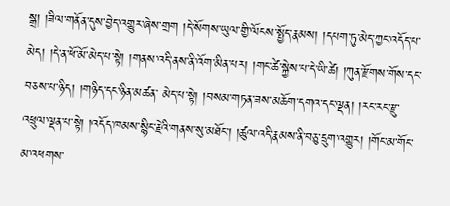སྒྲ། །ཟིལ་གནོན་དུས་བྱེད་འགྱུར་ཞེས་གྲག །དེ་སོགས་ཡུལ་གྱི་ལོངས་སྤྱོད་རྣམས། །དཔག་ཏུ་མེད་ཀྱང་འདོད་པ་མེད། །དེ་ན་ཕོ་མོ་མེད་པ་སྟེ། །གནས་འདི་ནས་ནི་འོག་མིན་པར། །གང་ཚེ་སྐྱེས་པ་དེ་ཡི་ཚེ། །ཀུན་རྫོགས་གོས་དང་བཅས་པ་ཉིད། །གཉིད་དང་ཉིན་མཚན་ མེད་པ་སྟེ། །བསམ་གཏན་ཟས་མཆོག་དགའ་དང་ལྡན། །རང་རང་རྫུ་འཕྲུལ་ལྡན་པ་སྟེ། །འདོད་ཁམས་སྙིང་རྗེའི་གནས་སུ་མཐོང་། །ཚུལ་འདི་རྣམས་ནི་བཅུ་དྲུག་འགྱུར། །གོང་མ་གོང་མ་འཕགས་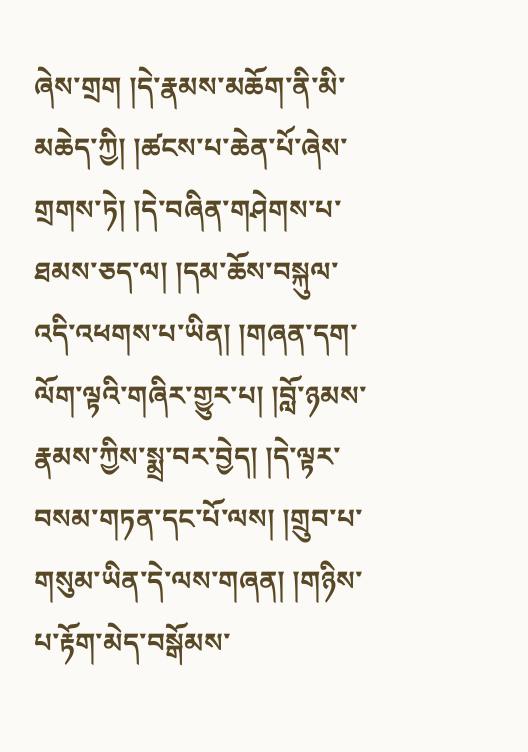ཞེས་གྲག །དེ་རྣམས་མཆོག་ནི་མི་མཆེད་ཀྱི། །ཚངས་པ་ཆེན་པོ་ཞེས་གྲགས་ཏེ། །དེ་བཞིན་གཤེགས་པ་ཐམས་ཅད་ལ། །དམ་ཆོས་བསྐུལ་འདི་འཕགས་པ་ཡིན། །གཞན་དག་ལོག་ལྟའི་གཞིར་གྱུར་པ། །བློ་ཉམས་རྣམས་ཀྱིས་སྨྲ་བར་བྱེད། །དེ་ལྟར་བསམ་གཏན་དང་པོ་ལས། །གྲུབ་པ་གསུམ་ཡིན་དེ་ལས་གཞན། །གཉིས་པ་རྟོག་མེད་བསྒོམས་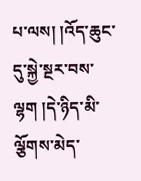པ་ལས། །འོད་ཆུང་དུ་སྐྱེ་སྔར་བས་ལྷག །དེ་ཉིད་མི་ལྕོགས་མེད་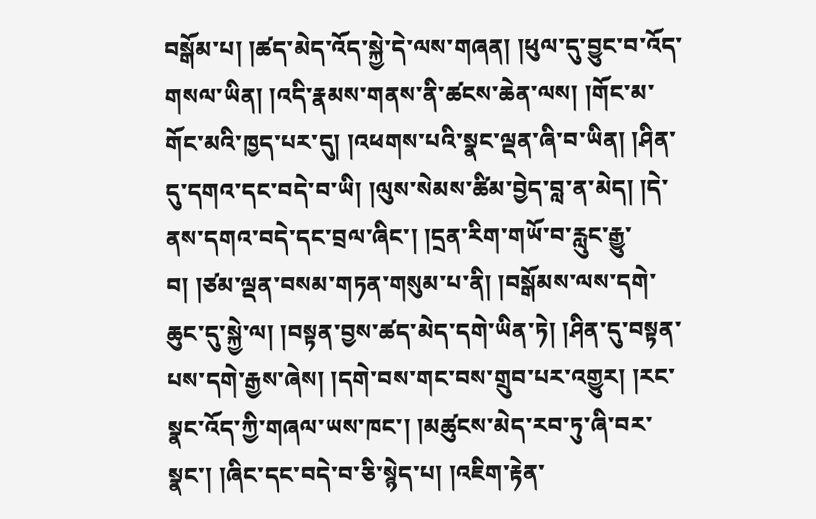བསྒོམ་པ། །ཚད་མེད་འོད་སྐྱེ་དེ་ལས་གཞན། །ཕུལ་དུ་བྱུང་བ་འོད་གསལ་ཡིན། །འདི་རྣམས་གནས་ནི་ཚངས་ཆེན་ལས། །གོང་མ་གོང་མའི་ཁྱད་པར་དུ། །འཕགས་པའི་སྣང་ལྡན་ཞི་བ་ཡིན། །ཤིན་དུ་དགའ་དང་བདེ་བ་ཡི། །ལུས་སེམས་ཚིམ་བྱེད་བླ་ན་མེད། །དེ་ནས་དགའ་བདེ་དང་བྲལ་ཞིང་། །དྲན་རིག་གཡོ་བ་རླུང་རྒྱུ་བ། །ཙམ་ལྡན་བསམ་གཏན་གསུམ་པ་ནི། །བསྒོམས་ལས་དགེ་ཆུང་དུ་སྐྱེ་ལ། །བསྟན་བྱས་ཚད་མེད་དགེ་ཡིན་ཏེ། །ཤིན་དུ་བསྟན་པས་དགེ་རྒྱས་ཞེས། །དགེ་བས་གང་བས་གྲུབ་པར་འགྱུར། །རང་སྣང་འོད་ཀྱི་གཞལ་ཡས་ཁང་། །མཚུངས་མེད་རབ་ཏུ་ཞི་བར་སྣང་། །ཞིང་དང་བདེ་བ་ཅི་སྙེད་པ། །འཇིག་རྟེན་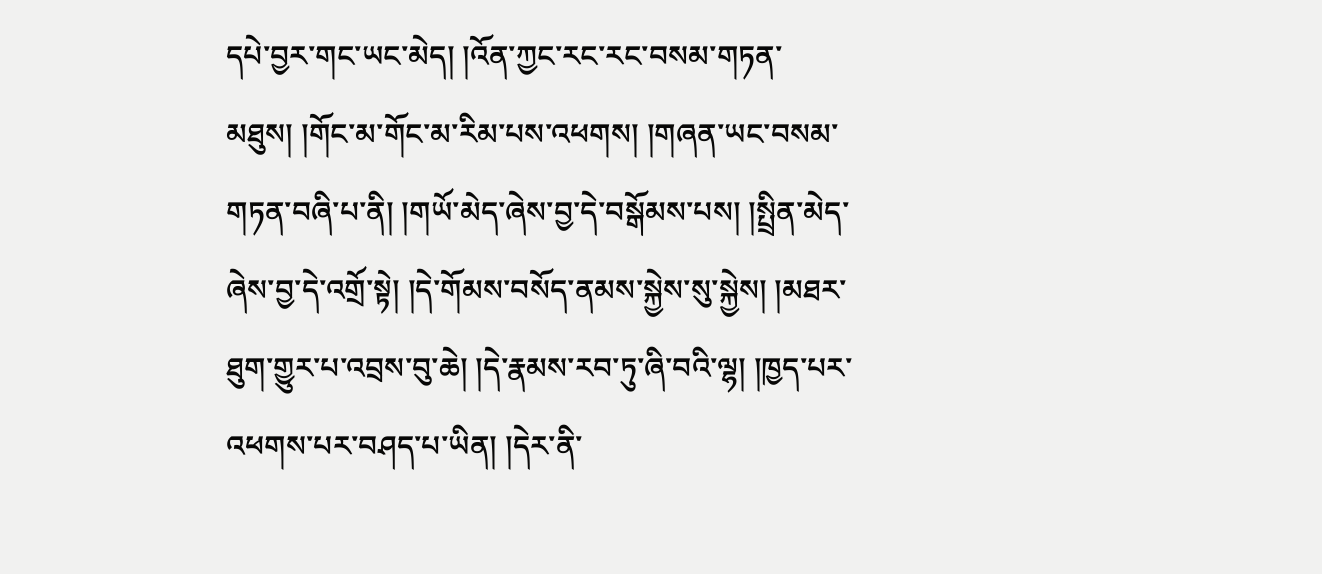དཔེ་བྱར་གང་ཡང་མེད། །འོན་ཀྱང་རང་རང་བསམ་གཏན་མཐུས། །གོང་མ་གོང་མ་རིམ་པས་འཕགས། །གཞན་ཡང་བསམ་གཏན་བཞི་པ་ནི། །གཡོ་མེད་ཞེས་བྱ་དེ་བསྒོམས་པས། །སྤྲིན་མེད་ཞེས་བྱ་དེ་འགྲོ་སྟེ། །དེ་གོམས་བསོད་ནམས་སྐྱེས་སུ་སྐྱེས། །མཐར་ཐུག་གྱུར་པ་འབྲས་བུ་ཆེ། །དེ་རྣམས་རབ་ཏུ་ཞི་བའི་ལྷ། །ཁྱད་པར་འཕགས་པར་བཤད་པ་ཡིན། །དེར་ནི་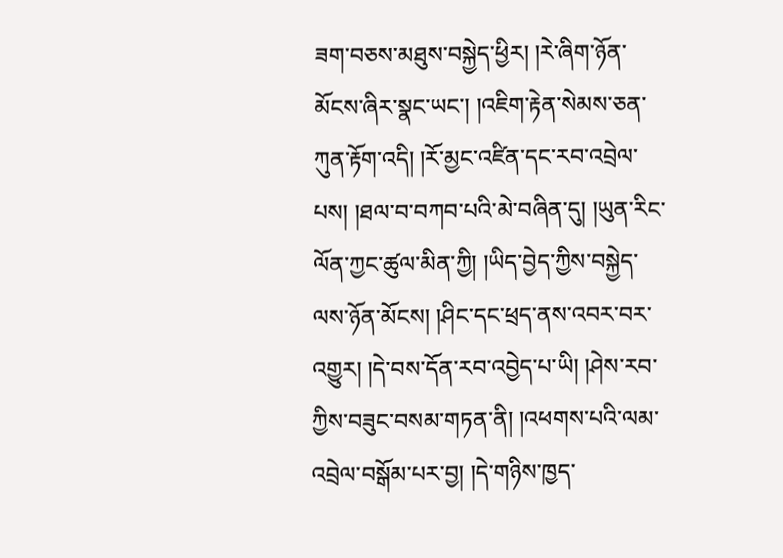ཟག་བཅས་མཐུས་བསྐྱེད་ཕྱིར། །རེ་ཞིག་ཉོན་མོངས་ཞིར་སྣང་ཡང་། །འཇིག་རྟེན་སེམས་ཅན་ཀུན་རྟོག་འདི། །རོ་མྱང་འཛིན་དང་རབ་འབྲེལ་པས། །ཐལ་བ་བཀབ་པའི་མེ་བཞིན་དུ། །ཡུན་རིང་ལོན་ཀྱང་ཚུལ་མིན་ཀྱི། །ཡིད་བྱེད་ཀྱིས་བསྐྱེད་ལས་ཉོན་མོངས། །ཤིང་དང་ཕྲད་ནས་འབར་བར་འགྱུར། །དེ་བས་དོན་རབ་འབྱེད་པ་ཡི། །ཤེས་རབ་ཀྱིས་བཟུང་བསམ་གཏན་ནི། །འཕགས་པའི་ལམ་འབྲེལ་བསྒོམ་པར་བྱ། །དེ་གཉིས་ཁྱད་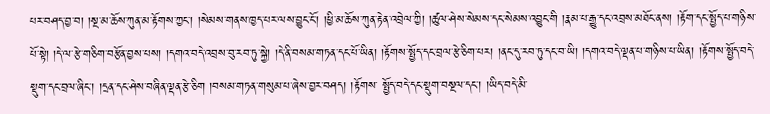པར་བཤད་བྱ་བ། །སྔ་མ་ཆོས་ཀུན་མ་རྟོགས་ཀྱང་། །སེམས་གནས་ཁྱད་པར་ལས་བྱུང་ངོ་། །ཕྱི་མ་ཆོས་ཀུན་རྟེན་འབྲེལ་ཀྱི། །ཚུལ་ཤེས་སེམས་དང་སེམས་འབྱུང་གི །རྣམ་པ་རྒྱུ་དང་འབྲས་མཐོང་ནས། །རྟོག་དང་སྤྱོད་པ་གཉིས་པོ་སྟེ། །དེ་ལ་རྩེ་གཅིག་བརྩོན་བྱས་པས། །དགའ་བདེ་འབྲས་བུ་རབ་ཏུ་སྐྱེ། །དེ་ནི་བསམ་གཏན་དང་པོ་ཡིན། །རྟོགས་སྤྱོད་དང་བྲལ་རྩེ་ཅིག་པར། །ནང་དུ་རབ་ཏུ་དང་བ་ཡི། །དགའ་བདེ་ལྡན་པ་གཉིས་པ་ཡིན། །རྟོགས་སྤྱོད་བདེ་སྡུག་དང་བྲལ་ཞིང་། །དྲན་དང་ཤེས་བཞིན་ལྡན་རྩེ་ཅིག །བསམ་གཏན་གསུམ་པ་ཞེས་བྱར་བཤད། །རྟོགས་ སྤྱོད་བདེ་དང་སྡུག་བསྔལ་དང་། །ཡིད་བདེ་མི་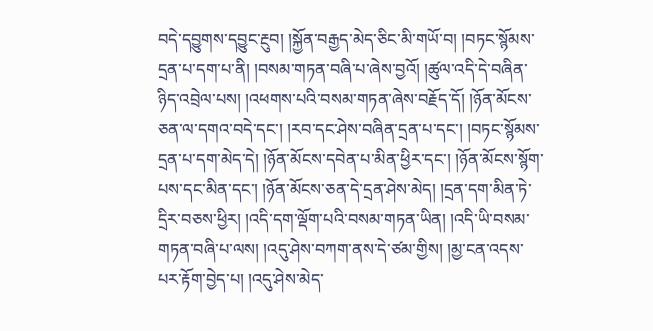བདེ་དབྱུགས་དབྱུང་རྔུབ། །སྐྱོན་བརྒྱད་མེད་ཅིང་མི་གཡོ་བ། །བཏང་སྙོམས་དྲན་པ་དག་པ་ནི། །བསམ་གཏན་བཞི་པ་ཞེས་བྱའོ། །ཚུལ་འདི་དེ་བཞིན་ཉིད་འབྲེལ་པས། །འཕགས་པའི་བསམ་གཏན་ཞེས་བརྗོད་དོ། །ཉོན་མོངས་ཅན་ལ་དགའ་བདེ་དང་། །རབ་དང་ཤེས་བཞིན་དྲན་པ་དང་། །བཏང་སྙོམས་དྲན་པ་དག་མེད་དེ། །ཉོན་མོངས་དབེན་པ་མིན་ཕྱིར་དང་། །ཉོན་མོངས་སྙོག་པས་དང་མིན་དང་། །ཉོན་མོངས་ཅན་དེ་དྲན་ཤེས་མེད། །དྲན་དག་མིན་ཏེ་དྲིར་བཅས་ཕྱིར། །འདི་དག་ལྡོག་པའི་བསམ་གཏན་ཡིན། །འདི་ཡི་བསམ་གཏན་བཞི་པ་ལས། །འདུ་ཤེས་བཀག་ནས་དེ་ཙམ་གྱིས། །མྱ་ངན་འདས་པར་རྟོག་བྱེད་པ། །འདུ་ཤེས་མེད་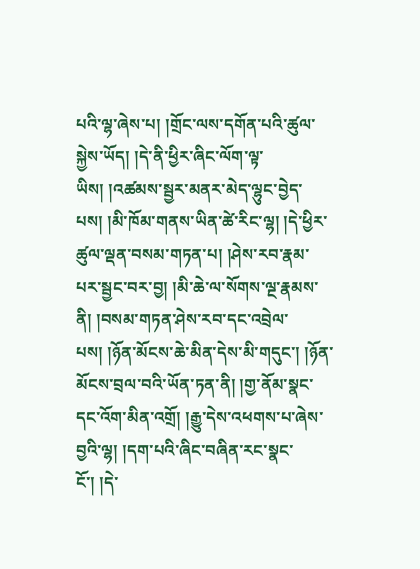པའི་ལྷ་ཞེས་པ། །གྲོང་ལས་དགོན་པའི་ཚུལ་སྐྱེས་ཡོད། །དེ་ནི་ཕྱིར་ཞིང་ལོག་ལྟ་ཡིས། །འཚམས་སྦྱར་མནར་མེད་ལྷུང་བྱེད་པས། །མི་ཁོམ་གནས་ཡིན་ཚེ་རིང་ལྷ། །དེ་ཕྱིར་ཚུལ་ལྡན་བསམ་གཏན་པ། །ཤེས་རབ་རྣམ་པར་སྦྱང་བར་བྱ། །མི་ཆེ་ལ་སོགས་ལྔ་རྣམས་ནི། །བསམ་གཏན་ཤེས་རབ་དང་འབྲེལ་པས། །ཉོན་མོངས་ཆེ་མིན་དེས་མི་གདུང་། །ཉོན་མོངས་བྲལ་བའི་ཡོན་ཏན་ནི། །གྱ་ནོམ་སྣང་དང་འོག་མིན་འགྲོ། །རྒྱུ་དེས་འཕགས་པ་ཞེས་བྱའི་ལྷ། །དག་པའི་ཞིང་བཞིན་རང་སྣང་ངོ་། །དེ་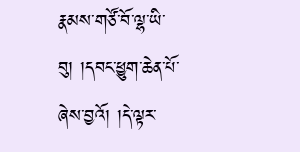རྣམས་གཙོ་བོ་ལྷ་ཡི་བུ། །དབང་ཕྱུག་ཆེན་པོ་ཞེས་བྱའོ། །དེ་ལྟར་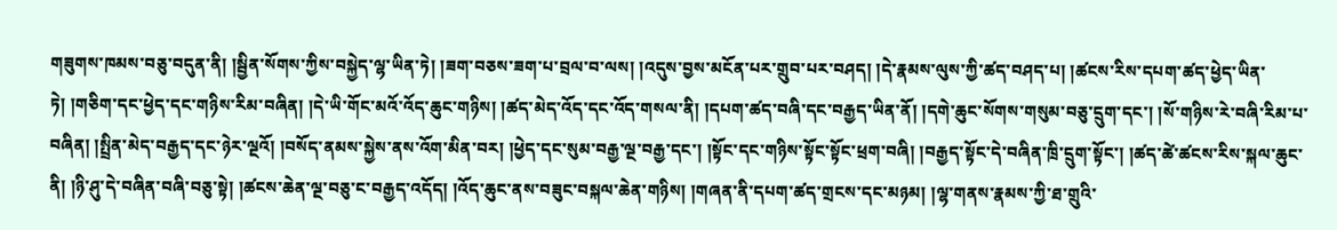གཟུགས་ཁམས་བཅུ་བདུན་ནི། །སྦྱིན་སོགས་ཀྱིས་བསྐྱེད་ལྷ་ཡིན་ཏེ། །ཟག་བཅས་ཟག་པ་བྲལ་བ་ལས། །འདུས་བྱས་མངོན་པར་གྲུབ་པར་བཤད། །དེ་རྣམས་ལུས་ཀྱི་ཚད་བཤད་པ། །ཚངས་རིས་དཔག་ཚད་ཕྱེད་ཡིན་ཏེ། །གཅིག་དང་ཕྱེད་དང་གཉིས་རིམ་བཞིན། །དེ་ཡི་གོང་མའོ་འོད་ཆུང་གཉིས། །ཚད་མེད་འོད་དང་འོད་གསལ་ནི། །དཔག་ཚད་བཞི་དང་བརྒྱད་ཡིན་ནོ། །དགེ་ཆུང་སོགས་གསུམ་བཅུ་དྲུག་དང་། །སོ་གཉིས་རེ་བཞི་རིམ་པ་བཞིན། །སྤྲིན་མེད་བརྒྱད་དང་ཉེར་ལྔའོ། །བསོད་ནམས་སྐྱེས་ནས་འོག་མིན་བར། །ཕྱེད་དང་སུམ་བརྒྱ་ལྔ་བརྒྱ་དང་། །སྟོང་དང་གཉིས་སྟོང་སྟོང་ཕྲག་བཞི། །བརྒྱད་སྟོང་དེ་བཞིན་ཁྲི་དྲུག་སྟོང་། །ཚད་ཚེ་ཚངས་རིས་སྐལ་ཆུང་ནི། །ཉི་ཤུ་དེ་བཞིན་བཞི་བཅུ་སྟེ། །ཚངས་ཆེན་ལྔ་བཅུ་ང་བརྒྱད་འདོད། །འོད་ཆུང་ནས་བཟུང་བསྐལ་ཆེན་གཉིས། །གཞན་ནི་དཔག་ཚད་གྲངས་དང་མཉམ། །ལྷ་གནས་རྣམས་ཀྱི་ཐ་གྲུའི་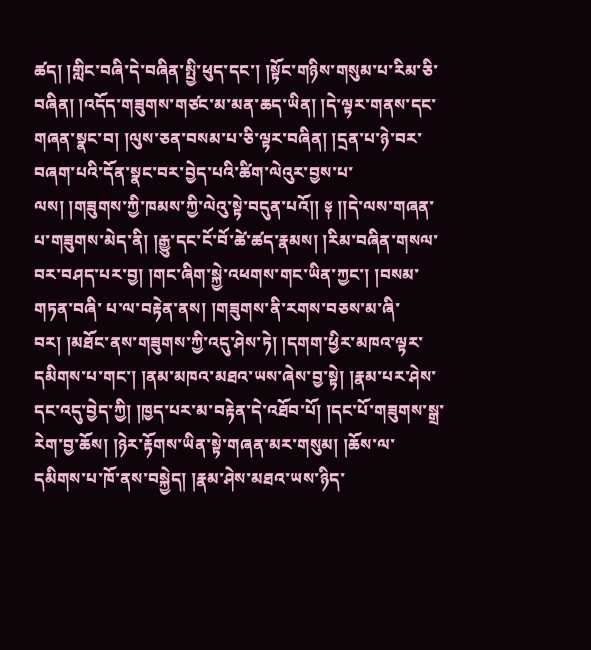ཚད། །གླིང་བཞི་དེ་བཞིན་སྤྱི་ཕུད་དང་། །སྟོང་གཉིས་གསུམ་པ་རིམ་ཅི་བཞིན། །འདོད་གཟུགས་གཙང་མ་མན་ཆད་ཡིན། །དེ་ལྟར་གནས་དང་གཞན་སྣང་བ། །ལུས་ཅན་བསམ་པ་ཅི་ལྟར་བཞིན། །དྲན་པ་ཉེ་བར་བཞག་པའི་དོན་སྣང་བར་བྱེད་པའི་ཚིག་ལེའུར་བྱས་པ་ལས། །གཟུགས་ཀྱི་ཁམས་ཀྱི་ལེའུ་སྟེ་བདུན་པའོ།། ༈ །།དེ་ལས་གཞན་པ་གཟུགས་མེད་ནི། །རྒྱུ་དང་ངོ་བོ་ཚེ་ཚད་རྣམས། །རིམ་བཞིན་གསལ་བར་བཤད་པར་བྱ། །གང་ཞིག་སྐྱེ་འཕགས་གང་ཡིན་ཀྱང་། །བསམ་གཏན་བཞི་ པ་ལ་བརྟེན་ནས། །གཟུགས་ནི་རགས་བཅས་མ་ཞི་བར། །མཐོང་ནས་གཟུགས་ཀྱི་འདུ་ཤེས་ཏེ། །དགག་ཕྱིར་མཁའ་ལྟར་དམིགས་པ་གང་། །ནམ་མཁའ་མཐའ་ཡས་ཞེས་བྱ་སྟེ། །རྣམ་པར་ཤེས་དང་འདུ་བྱེད་ཀྱི། །ཁྱད་པར་མ་བརྟེན་དེ་འཐོབ་པོ། །དང་པོ་གཟུགས་སྒྲ་རེག་བྱ་ཆོས། །ཉེར་རྟོགས་ཡིན་སྟེ་གཞན་མར་གསུམ། །ཆོས་ལ་དམིགས་པ་ཁོ་ནས་བསྐྱེད། །རྣམ་ཤེས་མཐའ་ཡས་ཉིད་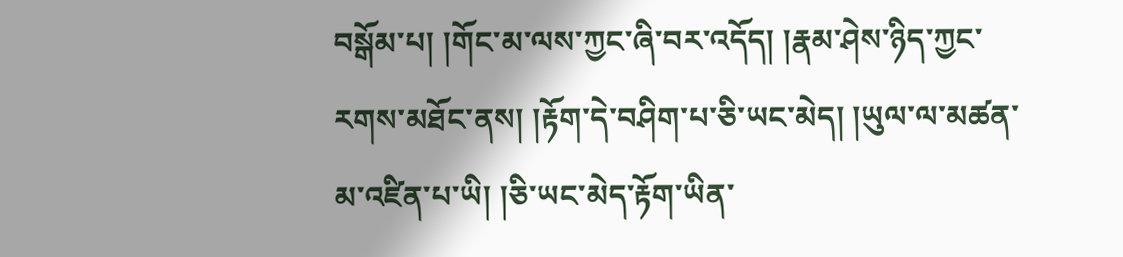བསྒོམ་པ། །གོང་མ་ལས་ཀྱང་ཞི་བར་འདོད། །རྣམ་ཤེས་ཉིད་ཀྱང་རགས་མཐོང་ནས། །རྟོག་དེ་བཤིག་པ་ཅི་ཡང་མེད། །ཡུལ་ལ་མཚན་མ་འཛིན་པ་ཡི། །ཅི་ཡང་མེད་རྟོག་ཡིན་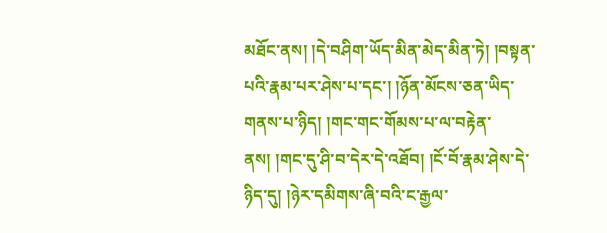མཐོང་ནས། །དེ་བཤིག་ཡོད་མིན་མེད་མིན་ཏེ། །བསྟན་པའི་རྣམ་པར་ཤེས་པ་དང་། །ཉོན་མོངས་ཅན་ཡིད་གནས་པ་ཉིད། །གང་གང་གོམས་པ་ལ་བརྟེན་ནས། །གང་དུ་ཤི་བ་དེར་དེ་འཐོབ། །ངོ་བོ་རྣམ་ཤེས་དེ་ཉིད་དུ། །ཉེར་དམིགས་ཞི་བའི་ང་རྒྱལ་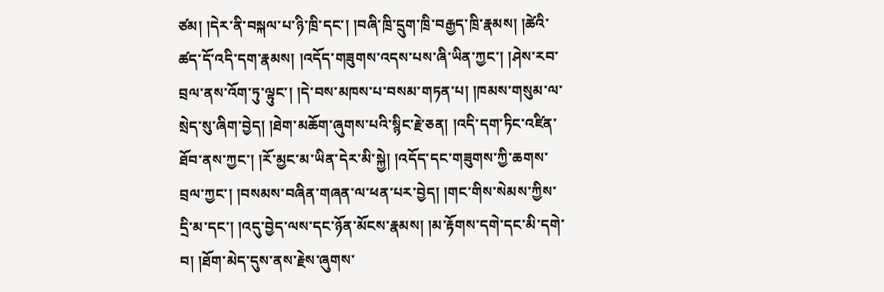ཙམ། །དེར་ནི་བསྐལ་པ་ཉི་ཁྲི་དང་། །བཞི་ཁྲི་དྲུག་ཁྲི་བརྒྱད་ཁྲི་རྣམས། །ཚེའི་ཚད་དོ་འདི་དག་རྣམས། །འདོད་གཟུགས་འདས་པས་ཞི་ཡིན་ཀྱང་། །ཤེས་རབ་བྲལ་ནས་འོག་ཏུ་ལྟུང་། །དེ་བས་མཁས་པ་བསམ་གཏན་པ། །ཁམས་གསུམ་ལ་སྲེད་སུ་ཞིག་བྱེད། །ཐེག་མཆོག་ཞུགས་པའི་སྙིང་རྗེ་ཅན། །འདི་དག་ཏིང་འཛིན་ཐོབ་ནས་ཀྱང་། །རོ་མྱང་མ་ཡིན་དེར་མི་སྐྱེ། །འདོད་དང་གཟུགས་ཀྱི་ཆགས་བྲལ་ཀྱང་། །བསམས་བཞིན་གཞན་ལ་ཕན་པར་བྱེད། །གང་གིས་སེམས་ཀྱིས་དྲི་མ་དང་། །འདུ་བྱེད་ལས་དང་ཉོན་མོངས་རྣམས། །མ་རྟོགས་དགེ་དང་མི་དགེ་བ། །ཐོག་མེད་དུས་ནས་རྗེས་ཞུགས་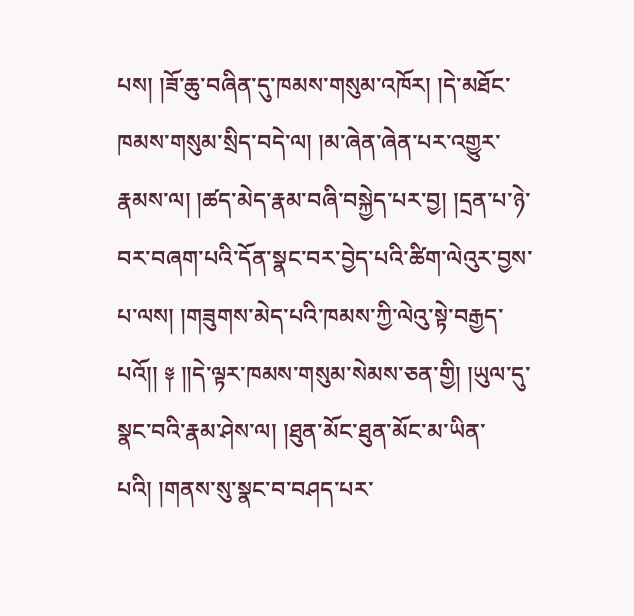པས། །ཟོ་ཆུ་བཞིན་དུ་ཁམས་གསུམ་འཁོར། །དེ་མཐོང་ཁམས་གསུམ་སྲིད་བདེ་ལ། །མ་ཞེན་ཞེན་པར་འགྱུར་རྣམས་ལ། །ཚད་མེད་རྣམ་བཞི་བསྐྱེད་པར་བྱ། །དྲན་པ་ཉེ་བར་བཞག་པའི་དོན་སྣང་བར་བྱེད་པའི་ཚིག་ལེའུར་བྱས་པ་ལས། །གཟུགས་མེད་པའི་ཁམས་ཀྱི་ལེའུ་སྟེ་བརྒྱད་པའོ།། ༈ །།དེ་ལྟར་ཁམས་གསུམ་སེམས་ཅན་གྱི། །ཡུལ་དུ་སྣང་བའི་རྣམ་ཤེས་ལ། །ཐུན་མོང་ཐུན་མོང་མ་ཡིན་པའི། །གནས་སུ་སྣང་བ་བཤད་པར་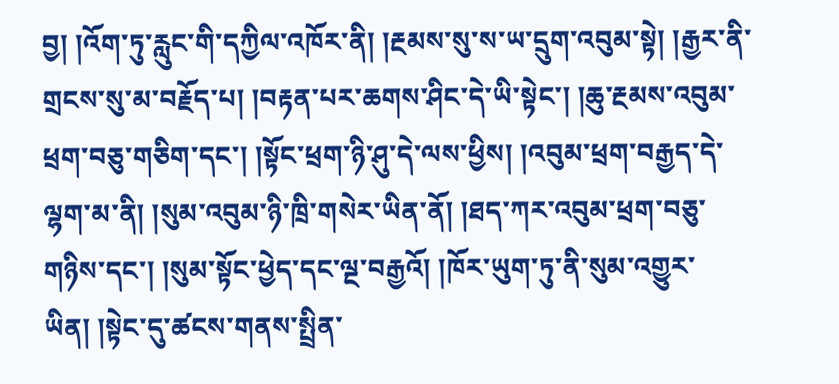བྱ། །འོག་ཏུ་རླུང་གི་དཀྱིལ་འཁོར་ནི། །རྔམས་སུ་ས་ཡ་དྲུག་འབུམ་སྟེ། །རྒྱར་ནི་གྲངས་སུ་མ་བརྗོད་པ། །བརྟན་པར་ཆགས་ཤིང་དེ་ཡི་སྟེང་། །ཆུ་རྔམས་འབུམ་ཕྲག་བཅུ་གཅིག་དང་། །སྟོང་ཕྲག་ཉི་ཤུ་དེ་ལས་ཕྱིས། །འབུམ་ཕྲག་བརྒྱད་དེ་ལྷག་མ་ནི། །སུམ་འབུམ་ཉི་ཁྲི་གསེར་ཡིན་ནོ། །ཐད་ཀར་འབུམ་ཕྲག་བཅུ་གཉིས་དང་། །སུམ་སྟོང་ཕྱེད་དང་ལྔ་བརྒྱའོ། །ཁོར་ཡུག་ཏུ་ནི་སུམ་འགྱུར་ཡིན། །སྟེང་དུ་ཚངས་གནས་སྤྲིན་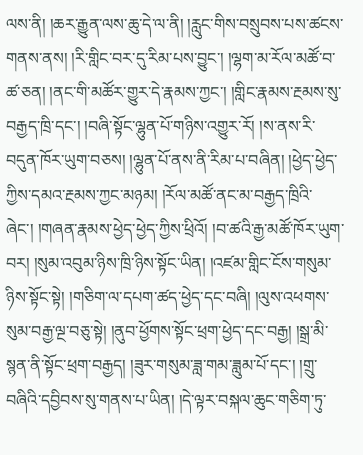ལས་ནི། །ཆར་རྒྱུན་ལས་ཆུ་དེ་ལ་ནི། །རླུང་གིས་བསྲུབས་པས་ཚངས་གནས་ནས། །རི་གླིང་བར་དུ་རིམ་པས་བྱུང་། །ལྷག་མ་རོལ་མཚོ་བ་ཚ་ཅན། །ནང་གི་མཚོར་གྱུར་དེ་རྣམས་ཀྱང་། །གླིང་རྣམས་རྔམས་སུ་བརྒྱད་ཁྲི་དང་། །བཞི་སྟོང་ལྷུན་པོ་གཉིས་འགྱུར་རོ། །ས་ནས་རི་བདུན་ཁོར་ཡུག་བཅས། །ལྷུན་པོ་ནས་ནི་རིམ་པ་བཞིན། །ཕྱེད་ཕྱེད་ཀྱིས་དམའ་རྔམས་ཀྱང་མཉམ། །རོལ་མཚོ་ནང་མ་བརྒྱད་ཁྲིའི་ཞེང་། །གཞན་རྣམས་ཕྱེད་ཕྱེད་ཀྱིས་ཕྲིའོ། །བ་ཚའི་རྒྱ་མཚོ་ཁོར་ཡུག་བར། །སུམ་འབུམ་ཉིས་ཁྲི་ཉིས་སྟོང་ཡིན། །འཛམ་གླིང་ངོས་གསུམ་ཉིས་སྟོང་སྟེ། །གཅིག་ལ་དཔག་ཚད་ཕྱེད་དང་བཞི། །ལུས་འཕགས་སུམ་བརྒྱ་ལྔ་བཅུ་སྟེ། །ནུབ་ཕྱོགས་སྟོང་ཕྲག་ཕྱེད་དང་བརྒྱ། །སྒྲ་མི་སྙན་ནི་སྟོང་ཕྲག་བརྒྱད། །ཟུར་གསུམ་ཟླ་གམ་ཟླུམ་པོ་དང་། །གྲུ་བཞིའི་དབྱིབས་སུ་གནས་པ་ཡིན། །དེ་ལྟར་བསྐལ་ཆུང་གཅིག་ཏུ་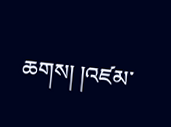ཆགས། །འཛམ་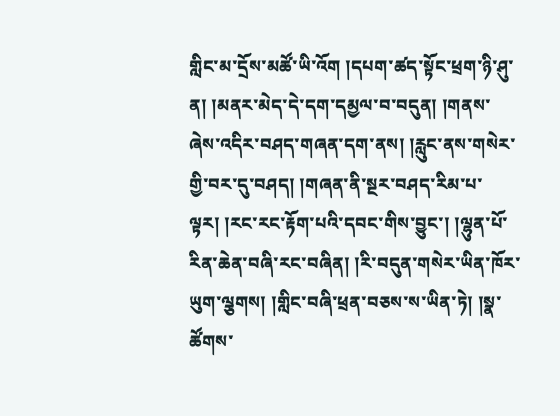གླིང་མ་དྲོས་མཚོ་ཡི་འོག །དཔག་ཚད་སྟོང་ཕྲག་ཉི་ཤུ་ན། །མནར་མེད་དེ་དག་དམྱལ་བ་བདུན། །གནས་ཞེས་འདིར་བཤད་གཞན་དག་ནས། །རླུང་ནས་གསེར་གྱི་བར་དུ་བཤད། །གཞན་ནི་སྔར་བཤད་རིམ་པ་ལྟར། །རང་རང་རྟོག་པའི་དབང་གིས་བྱུང་། །ལྷུན་པོ་རིན་ཆེན་བཞི་རང་བཞིན། །རི་བདུན་གསེར་ཡིན་ཁོར་ཡུག་ལྕགས། །གླིང་བཞི་ཕྲན་བཅས་ས་ཡིན་ཏེ། །སྣ་ཚོགས་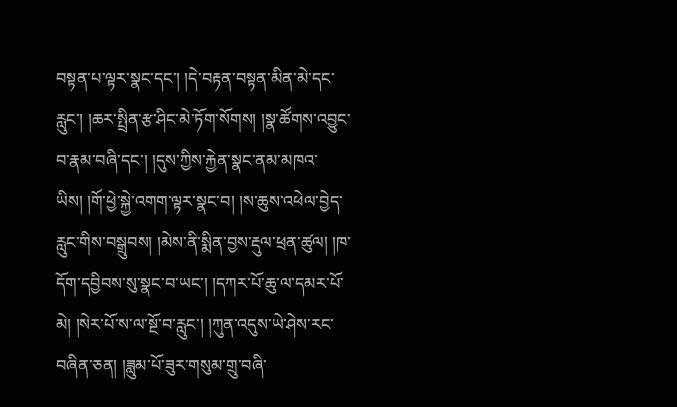བསྟན་པ་ལྟར་སྣང་དང་། །དེ་བརྟན་བསྟན་མིན་མེ་དང་རླུང་། །ཆར་སྤྲིན་རྩ་ཤིང་མེ་ཏོག་སོགས། །སྣ་ཚོགས་འབྱུང་བ་རྣམ་བཞི་དང་། །དུས་ཀྱིས་རྐྱེན་སྣང་ནམ་མཁའ་ཡིས། །གོ་ཕྱེ་སྐྱེ་འགག་ལྟར་སྣང་བ། །ས་ཆུས་འཕེལ་བྱེད་རླུང་གིས་བསྒྲུབས། །མེས་ནི་སྨིན་བྱས་རྡུལ་ཕྲན་ཚུལ། །ཁ་དོག་དབྱིབས་སུ་སྣང་བ་ཡང་། །དཀར་པོ་ཆུ་ལ་དམར་པོ་མེ། །སེར་པོ་ས་ལ་སྔོ་བ་རླུང་། །ཀུན་འདུས་ཡེ་ཤེས་རང་བཞིན་ཅན། །ཟླུམ་པོ་ཟུར་གསུམ་གྲུ་བཞི་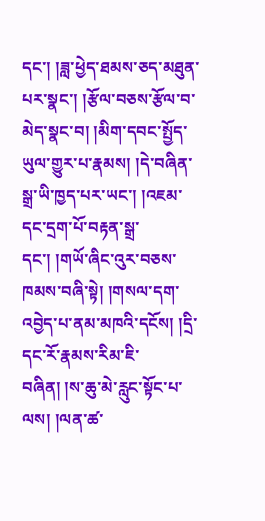དང་། །ཟླ་ཕྱེད་ཐམས་ཅད་མཐུན་པར་སྣང་། །རྩོལ་བཅས་རྩོལ་བ་མེད་སྣང་བ། །མིག་དབང་སྤྱོད་ཡུལ་གྱུར་པ་རྣམས། །དེ་བཞིན་སྒྲ་ཡི་ཁྱད་པར་ཡང་། །འཇམ་དང་དྲག་པོ་བརྟན་སྒྲ་དང་། །གཡོ་ཞིང་འུར་བཅས་ཁམས་བཞི་སྟེ། །གསལ་དག་འབྱེད་པ་ནམ་མཁའི་དངོས། །དྲི་དང་རོ་རྣམས་རིམ་ཇི་བཞིན། །ས་ཆུ་མེ་རླུང་སྟོང་པ་ལས། །ལན་ཚ་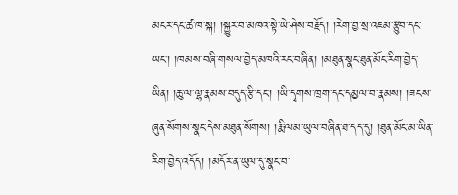མངར་དང་ཚ་ཁ་སྐ། །སྐྱུར་བ་མཁའ་སྟེ་ཡེ་ཤེས་བརྗོད། །རེག་བྱ་སྲ་འཇམ་རྩུབ་དང་ཡང་། །ཁམས་བཞི་གསལ་བྱེད་མཁའི་རང་བཞིན། །མཐུན་སྣང་ཐུན་མོང་རིག་བྱེད་ཡིན། །ཆུ་ལ་ལྷ་རྣམས་བདུད་རྩི་དང་། །ཡི་དྭགས་ཁྲག་དང་དམྱལ་བ་རྣམས། །ཟངས་ཞུན་སོགས་སྣང་དེས་མཐུན་སོགས། །རྨི་ལམ་ཡུལ་བཞིན་ཐ་དད་དུ། །ཐུན་མོང་མ་ཡིན་རིག་བྱེད་འདོད། །མདོར་ན་ཡུལ་དུ་སྣང་བ་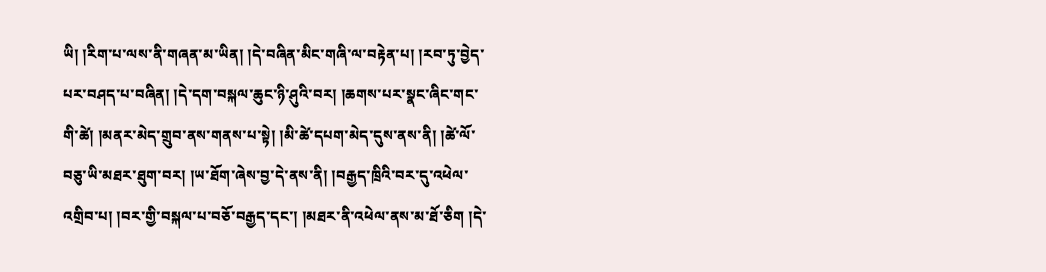ཡི། །རིག་པ་ལས་ནི་གཞན་མ་ཡིན། །དེ་བཞིན་མིང་གཞི་ལ་བརྟེན་པ། །རབ་ཏུ་བྱེད་པར་བཤད་པ་བཞིན། །དེ་དག་བསྐལ་ཆུང་ཉི་ཤུའི་བར། །ཆགས་པར་སྣང་ཞིང་གང་གི་ཚེ། །མནར་མེད་གྲུབ་ནས་གནས་པ་སྟེ། །མི་ཚེ་དཔག་མེད་དུས་ནས་ནི། །ཚེ་ལོ་བཅུ་ཡི་མཐར་ཐུག་བར། །ཡ་ཐོག་ཞེས་བྱ་དེ་ནས་ནི། །བརྒྱད་ཁྲིའི་བར་དུ་འཕེལ་འགྲིབ་པ། །བར་གྱི་བསྐལ་པ་བཅོ་བརྒྱད་དང་། །མཐར་ནི་འཕེལ་ནས་མ་ཐོ་ཅིག །དེ་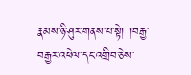རྣམས་ཉི་ཤུར་གནས་པ་སྟེ། །བརྒྱ་བརྒྱར་འཕེལ་དང་འགྲིབ་ཅེས་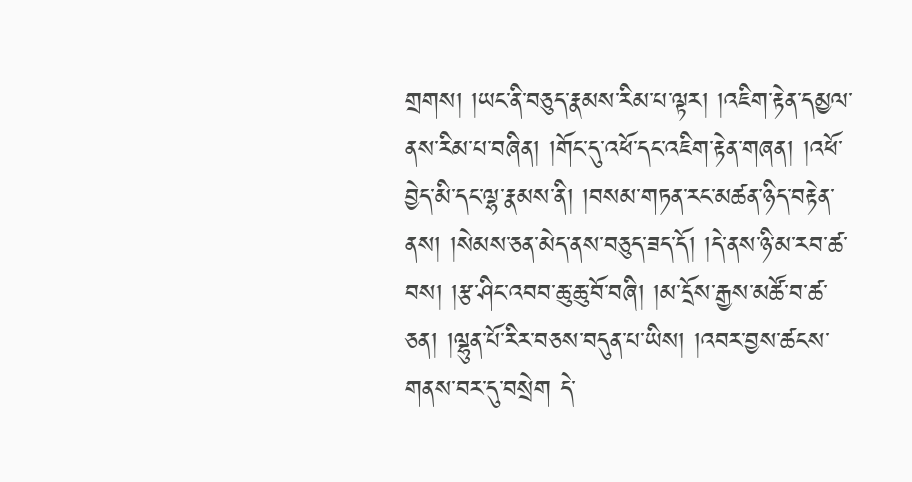གྲགས། །ཡང་ནི་བཅུད་རྣམས་རིམ་པ་ལྟར། །འཇིག་རྟེན་དམྱལ་ནས་རིམ་པ་བཞིན། །གོང་དུ་འཕོ་དང་འཇིག་རྟེན་གཞན། །འཕོ་བྱེད་མི་དང་ལྷ་རྣམས་ནི། །བསམ་གཏན་རང་མཚན་ཉིད་བརྟེན་ནས། །སེམས་ཅན་མེད་ནས་བཅུད་ཟད་དོ། །དེ་ནས་ཉི་མ་རབ་ཚ་བས། །རྩ་ཤིང་འབབ་ཆུ་ཆུ་བོ་བཞི། །མ་དྲོས་རྒྱས་མཚོ་བ་ཚ་ཅན། །ལྷུན་པོ་རིར་བཅས་བདུན་པ་ཡིས། །འབར་བྱས་ཚངས་གནས་བར་དུ་བསྲེག དེ་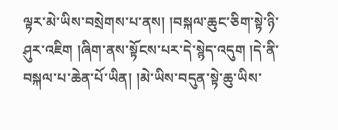ལྟར་མེ་ཡིས་བསྲེགས་པ་ནས། །བསྐལ་ཆུང་ཅིག་སྟེ་ཉི་ཤུར་འཇིག །ཞིག་ནས་སྟོངས་པར་དེ་སྙེད་འདུག །དེ་ནི་བསྐལ་པ་ཆེན་པོ་ཡིན། །མེ་ཡིས་བདུན་སྟེ་ཆུ་ཡིས་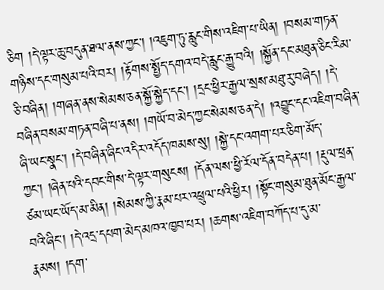ཅིག །དེ་ལྟར་ཆུ་བདུན་ཐལ་ནས་ཀྱང་། །འཇུག་ཏུ་རླུང་གིས་འཇིག་པ་ཡིན། །བསམ་གཏན་གཉིས་དང་གསུམ་པའི་བར། །རྟོགས་སྤྱོད་དགའ་བདེ་རླུང་རྒྱུ་བའི། །སྐྱོན་དང་མཐུན་ཅིང་རིམ་ཅི་བཞིན། །གཞན་ནས་སེམས་ཅན་སྐྱོ་སྐྱེད་དང་། །དྲང་ཕྱིར་རྒྱལ་སྲས་མཐུ་རུ་བཞེད། །དེ་བཞིན་བསམ་གཏན་བཞི་པ་ནས། །གཡོ་བ་མེད་ཀྱང་སེམས་ཅན་དེ། །འབྱུང་དང་འཇིག་བཞིན་ཞི་ཡང་སྣང་། །དེ་བཞིན་ཞིང་འདིར་འདོད་ཁམས་སུ། །སྐྱེ་དང་འགག་པར་ཅིག་མོད་ཀྱང་། །ཞེན་པའི་དབང་གིས་དེ་ལྟར་གསུངས། །དོན་ལས་ཕྱི་རོལ་དོན་བདེན་པ། །རྡུལ་ཕྲན་ཙམ་ཡང་ཡོད་མ་མིན། །སེམས་ཀྱི་རྣམ་པར་འཕྲུལ་པའི་ཕྱིར། །སྟོང་གསུམ་ཐུན་མོང་རྒྱལ་བའི་ཞིང་། །དེ་འདྲ་དཔག་མེད་མཁའ་ཁྱབ་པར། །ཆགས་འཇིག་བཀོད་པ་དུ་མ་རྣམས། །དག་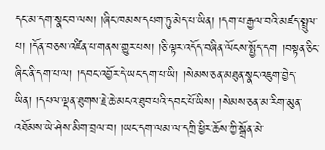དང་མ་དག་སྣང་བ་ལས། །ཞིང་ཁམས་དཔག་ཏུ་མེད་པ་ཡིན། །དག་པ་རྒྱལ་བའི་མཛད་སྤྲུལ་པ། །དོན་བཅས་འཛིན་པ་གནས་གྱུར་པས། །ཅི་ལྟར་འདོད་བཞིན་ལོངས་སྤྱོད་དག །བསྟན་ཅིང་ཞིང་ནི་དག་པ་ལ། །དབང་འབྱོར་དེ་ཡང་དག་པ་ཡི། །སེམས་ཅན་མཐུན་སྣང་འཇུག་བྱེད་ཡིན། །དཔལ་ལྡན་ཐུགས་རྗེ་ཆེ་མངའ་ཐུབ་པའི་དབང་པོ་ཡིས། །སེམས་ཅན་མ་རིག་མུན་འཐོམས་ཡེ་ཤེས་མིག་བྲལ་བ། །ཡང་དག་ལམ་ལ་དཀྲི་ཕྱིར་ཆོས་ཀྱི་སྒྲོན་མེ་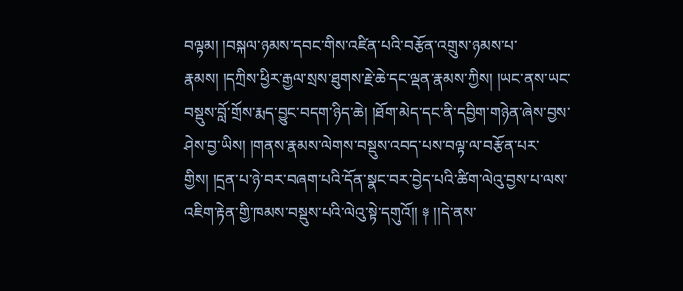བལྟམ། །བསྐལ་ཉམས་དབང་གིས་འཛིན་པའི་བརྩོན་འགྲུས་ཉམས་པ་རྣམས། །དཀྲིས་ཕྱིར་རྒྱལ་སྲས་ཐུགས་རྗེ་ཆེ་དང་ལྡན་རྣམས་ཀྱིས། །ཡང་ནས་ཡང་བསྡུས་བློ་གྲོས་རྨད་བྱུང་བདག་ཉིད་ཆེ། །ཐོག་མེད་དང་ནི་དབྱིག་གཉེན་ཞེས་བྱས་ཤེས་བྱ་ཡིས། །གནས་རྣམས་ལེགས་བསྡུས་འབད་པས་བལྟ་ལ་བརྩོན་པར་གྱིས། །དྲན་པ་ཉེ་བར་བཞག་པའི་དོན་སྣང་བར་བྱེད་པའི་ཚིག་ལེའུ་བྱས་པ་ལས་འཇིག་རྟེན་གྱི་ཁམས་བསྡུས་པའི་ལེའུ་སྟེ་དགུའོ།། ༈ །།དེ་ནས་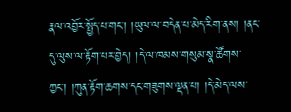རྣལ་འབྱོར་སྤྱོད་པ་གང་། །ཡུལ་ལ་བདེན་པ་མེད་རིག་ནས། །ནང་དུ་ལུས་ལ་རྟོག་པར་བྱེད། །དེ་ལ་ཁམས་གསུམ་སྣ་ཚོགས་ཀྱང་། །ཀུན་རྟོག་ཆགས་དང་གཟུགས་ལྡན་པ། །དེ་མེད་ལས་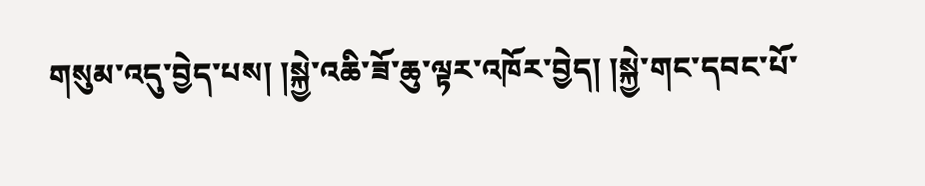གསུམ་འདུ་བྱེད་པས། །སྐྱེ་འཆི་ཟོ་ཆུ་ལྟར་འཁོར་བྱེད། །སྐྱེ་གང་དབང་པོ་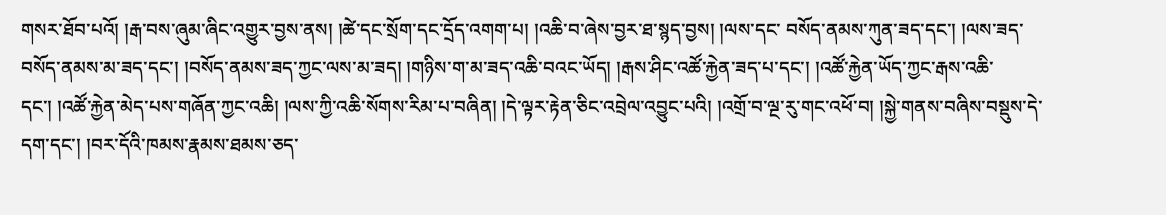གསར་ཐོབ་པའོ། །རྒ་བས་ཞུམ་ཞིང་འགྱུར་བྱས་ནས། །ཚེ་དང་སྲོག་དང་དྲོད་འགག་པ། །འཆི་བ་ཞེས་བྱར་ཐ་སྙད་བྱས། །ལས་དང་ བསོད་ནམས་ཀུན་ཟད་དང་། །ལས་ཟད་བསོད་ནམས་མ་ཟད་དང་། །བསོད་ནམས་ཟད་ཀྱང་ལས་མ་ཟད། །གཉིས་ག་མ་ཟད་འཆི་བའང་ཡོད། །རྒས་ཤིང་འཚོ་རྐྱེན་ཟད་པ་དང་། །འཚོ་རྐྱེན་ཡོད་ཀྱང་རྒས་འཆི་དང་། །འཚོ་རྐྱེན་མེད་པས་གཞོན་ཀྱང་འཆི། །ལས་ཀྱི་འཆི་སོགས་རིམ་པ་བཞིན། །དེ་ལྟར་རྟེན་ཅིང་འབྲེལ་འབྱུང་པའི། །འགྲོ་བ་ལྔ་རུ་གང་འཕོ་བ། །སྐྱེ་གནས་བཞིས་བསྡུས་དེ་དག་དང་། །བར་དོའི་ཁམས་རྣམས་ཐམས་ཅད་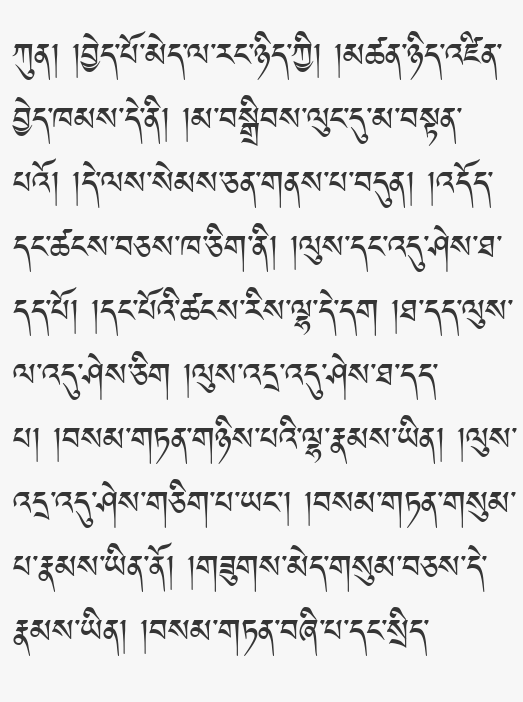ཀུན། །བྱེད་པོ་མེད་ལ་རང་ཉིད་ཀྱི། །མཚན་ཉིད་འཛིན་བྱེད་ཁམས་དེ་ནི། །མ་བསྒྲིབས་ལུང་དུ་མ་བསྟན་པའོ། །དེ་ལས་སེམས་ཅན་གནས་པ་བདུན། །འདོད་དང་ཚངས་བཅས་ཁ་ཅིག་ནི། །ལུས་དང་འདུ་ཤེས་ཐ་དད་པོ། །དང་པོའི་ཚངས་རིས་ལྷ་དེ་དག །ཐ་དད་ལུས་ལ་འདུ་ཤེས་ཅིག །ལུས་འདྲ་འདུ་ཤེས་ཐ་དད་པ། །བསམ་གཏན་གཉིས་པའི་ལྷ་རྣམས་ཡིན། །ལུས་འདྲ་འདུ་ཤེས་གཅིག་པ་ཡང་། །བསམ་གཏན་གསུམ་པ་རྣམས་ཡིན་ནོ། །གཟུགས་མེད་གསུམ་བཅས་དེ་རྣམས་ཡིན། །བསམ་གཏན་བཞི་པ་དང་སྲིད་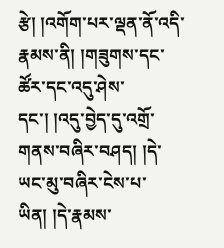རྩེ། །འགོག་པར་ལྡན་ནོ་འདི་རྣམས་ནི། །གཟུགས་དང་ཚོར་དང་འདུ་ཤེས་དང་། །འདུ་བྱེད་དུ་འགྲོ་གནས་བཞིར་བཤད། །དེ་ཡང་མུ་བཞིར་ངེས་པ་ཡིན། །དེ་རྣམས་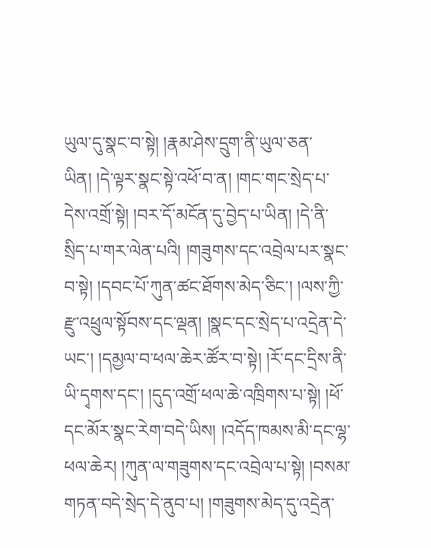ཡུལ་དུ་སྣང་བ་སྟེ། །རྣམ་ཤེས་དྲུག་ནི་ཡུལ་ཅན་ཡིན། །དེ་ལྟར་སྣང་སྟེ་འཕོ་བ་ན། །གང་གང་སྲེད་པ་དེས་འགྲོ་སྟེ། །བར་དོ་མངོན་དུ་བྱེད་པ་ཡིན། །དེ་ནི་སྲིད་པ་གར་ལེན་པའི། །གཟུགས་དང་འབྲེལ་པར་སྣང་བ་སྟེ། །དབང་པོ་ཀུན་ཚང་ཐོགས་མེད་ཅིང་། །ལས་ཀྱི་རྫུ་འཕྲུལ་སྟོབས་དང་ལྡན། །སྣང་དང་སྲེད་པ་འདྲེན་དེ་ཡང་། །དམྱལ་བ་ཕལ་ཆེར་ཚོར་བ་སྟེ། །རོ་དང་དྲིས་ནི་ཡི་དྭགས་དང་། །དུད་འགྲོ་ཕལ་ཆེ་འཁྲིགས་པ་སྟེ། །ཕོ་དང་མོར་སྣང་རེག་བདེ་ཡིས། །འདོད་ཁམས་མི་དང་ལྷ་ཕལ་ཆེར། །ཀུན་ལ་གཟུགས་དང་འབྲེལ་པ་སྟེ། །བསམ་གཏན་བདེ་སྲེད་དེ་ནུབ་པ། །གཟུགས་མེད་དུ་འདྲེན་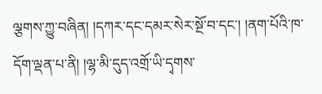ལྕགས་ཀྱུ་བཞིན། །དཀར་དང་དམར་སེར་སྔོ་བ་དང་། །ནག་པོའི་ཁ་དོག་ལྡན་པ་ནི། །ལྷ་མི་དུད་འགྲོ་ཡི་དྭགས་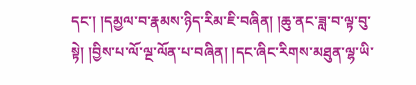དང་། །དམྱལ་བ་རྣམས་ཉིད་རིམ་ཇི་བཞིན། །ཆུ་ནང་ཟླ་བ་ལྟ་བུ་སྟེ། །བྱིས་པ་ལོ་ལྔ་ལོན་པ་བཞིན། །དང་ཞིང་རིགས་མཐུན་ལྷ་ཡི་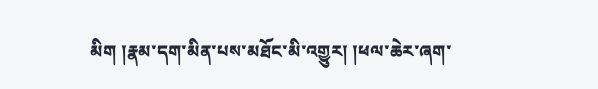མིག །རྣམ་དག་མིན་པས་མཐོང་མི་འགྱུར། །ཕལ་ཆེར་ཞག་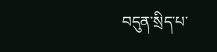བདུན་སྲིད་པ་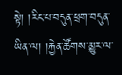སྟེ། །རིང་པ་བདུན་ཕྲག་བདུན་ཡིན་ལ། །རྐྱེན་ཚོགས་མྱུར་ལ་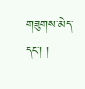གཟུགས་མེད་དང་། །